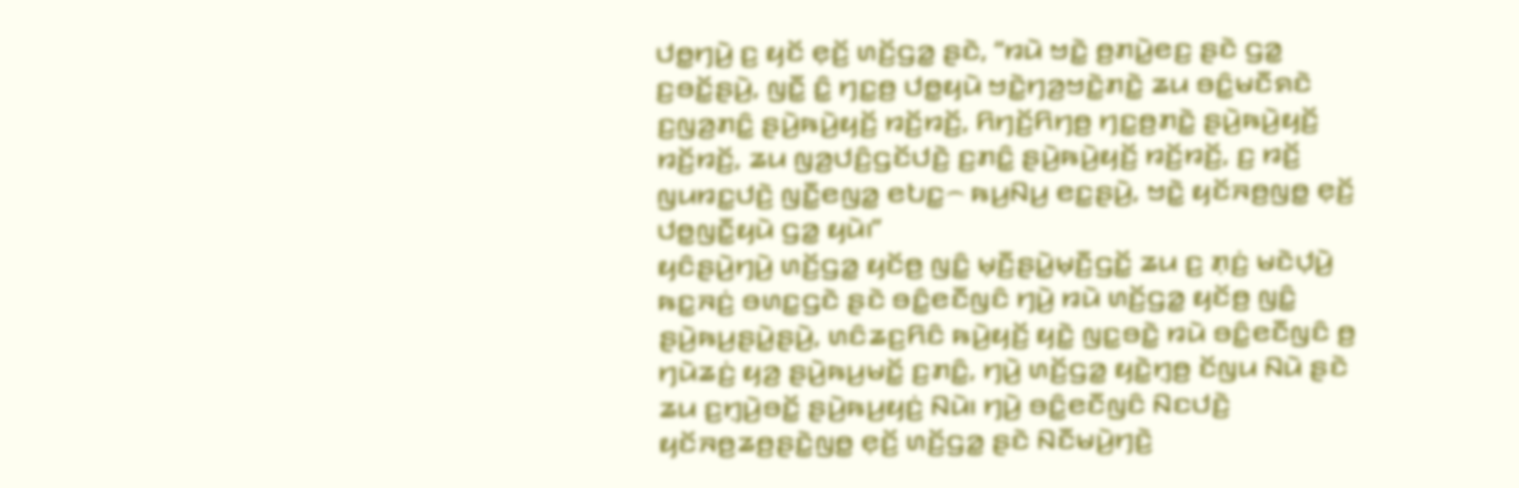ꤓꤥ꤭ꤚꤣꤧ꤬ ꤢ꤬ ꤟꤢꤩ ꤕ꤫ꤢꤩ꤬ ꤛꤢꤩ꤬ꤞꤤ꤭ ꤔꤢꤧ, “ꤙꤣꤧ ꤠꤢꤧ꤭ ꤥ꤬ꤊꤣꤧ꤭ꤕꤢ꤬ ꤔꤢꤧ ꤞꤤ꤭ ꤢ꤬ꤋꤢꤩ꤭ꤔꤣꤧ꤬, ꤜꤢꤪ꤭ ꤢꤨ꤭ ꤚꤢ꤭ꤥ꤬ ꤓꤥ꤭ꤟꤣꤧ ꤠꤢꤧ꤭ꤚꤤ꤬ꤠꤢꤧ꤭ꤊꤢꤧ꤭ ꤘꤣ ꤋꤢꤨ꤭ꤗꤢꤪꤎꤢꤧ ꤢ꤬ꤜꤤ꤬ꤊꤢꤨ꤭ ꤔꤣꤧ꤬ꤒꤣꤧ꤬ꤟꤢꤩ꤬ ꤙꤢꤩ꤬ꤙꤢꤩ꤬, ꤖꤚꤢꤩ꤬ꤖꤚꤥ꤬ ꤚꤢ꤭ꤥ꤬ꤊꤢꤧ꤭ ꤔꤣꤧ꤬ꤒꤣꤧ꤬ꤟꤢꤩ꤬ ꤙꤢꤩ꤬ꤙꤢꤩ꤬, ꤘꤣ ꤜꤤ꤬ꤓꤢꤨ꤬ꤞꤢꤩꤓꤢꤧ꤬ ꤢ꤬ꤊꤢꤨ꤭ ꤔꤣꤧ꤬ꤒꤣꤧ꤬ꤟꤢꤩ꤬ ꤙꤢꤩ꤬ꤙꤢꤩ꤬, ꤢ꤬ ꤙꤢꤩ꤬ ꤜꤣꤙꤢ꤭ꤓꤢꤧ꤬ ꤜꤢꤪ꤭ꤕꤜꤤ꤭ ꤕꤝꤢ꤭꤮ ꤒꤣ꤬ꤡꤣ꤬ ꤕꤢ꤭ꤔꤣꤧ꤬, ꤠꤢꤧ꤭ ꤟꤢꤩꤏꤥ꤬ꤜꤥ꤭ ꤕ꤫ꤢꤩ꤬ ꤓꤥ꤭ꤜꤢꤪ꤭ꤟꤣꤧ ꤞꤤ꤭ ꤟꤣꤧ꤯”
ꤟꤢꤨꤔꤣꤧ꤬ꤚꤣꤧ꤬ ꤛꤢꤩ꤬ꤞꤤ꤭ ꤟꤢꤩꤥ꤬ ꤜꤢꤨ꤭ ꤗ꤫ꤢꤪ꤬ꤔꤣꤧ꤭ꤗ꤫ꤢꤪ꤬ꤞꤢꤩ꤭ ꤘꤣ ꤢ꤬ ꤊ꤫ꤢꤦ꤬ ꤗꤢꤧꤓ꤫ꤣꤧ꤬ ꤒꤢ꤭ꤏꤢꤦ꤬ ꤋꤛꤢ꤭ꤞꤢꤧ ꤔꤢꤧ ꤋꤢꤨ꤭ꤕꤢꤪꤜꤢꤨ ꤚꤣꤧ꤬ ꤙꤣꤧ ꤛꤢꤩ꤬ꤞꤤ꤭ ꤟꤢꤩꤥ꤬ ꤜꤢꤨ꤭ ꤔꤣꤧ꤬ꤒꤣ꤬ꤔꤣꤧ꤭ꤔꤣꤧ꤬, ꤛꤢꤨꤘꤢ꤬ꤖꤢꤨ ꤒꤣꤧ꤬ꤟꤢꤩ꤬ ꤟꤢꤧ꤭ ꤜꤢ꤭ꤋꤢꤧ꤭ ꤙꤣꤧ ꤋꤢꤨ꤭ꤕꤢꤪꤜꤢꤨ ꤥ꤬ ꤚꤣꤧꤘꤢꤦ꤬ ꤟꤤ꤬ ꤔꤣꤧ꤬ꤒꤣ꤬ꤗꤢꤩ꤭ ꤢ꤬ꤊꤢꤨ꤭, ꤚꤣꤧ꤬ ꤛꤢꤩ꤬ꤞꤤ꤭ ꤟꤢꤧ꤭ꤚ꤫ꤥ꤬ ꤢꤩꤜꤣ ꤡꤣꤧ ꤔꤢꤧ ꤘꤣ ꤢ꤬ꤚ꤫ꤣꤧ꤬ꤋꤢꤩ꤭ ꤔꤣꤧ꤬ꤒꤣ꤬ꤟꤢꤦ꤬ ꤡꤣꤧ꤯ ꤚꤣꤧ꤬ ꤋꤢꤨ꤭ꤕꤢꤪꤜꤢꤨ ꤡꤢꤓꤢꤧ꤬ ꤟꤢꤩꤏꤥ꤬ꤘꤥ꤬ꤔꤢꤧ꤭ꤜꤥ꤭ ꤕ꤫ꤢꤩ꤬ ꤛꤢꤩ꤬ꤞꤤ꤭ ꤔꤢꤧ ꤡꤢꤪꤗꤣꤧ꤬ꤚꤢꤧ꤬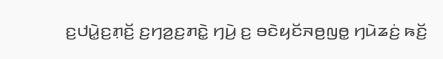ꤢ꤬ꤓꤣꤧ꤭ꤢ꤬ꤊ꤫ꤢꤩ꤬ ꤢ꤬ꤚꤤ꤬ꤢ꤬ꤊꤢꤧ꤭ ꤚꤣꤧ꤬ ꤢ꤬ ꤋꤢꤧꤟꤢꤩꤏꤥ꤬ꤜꤥ꤭ ꤚꤣꤧꤘꤢꤦ꤬ ꤒꤢꤩ꤬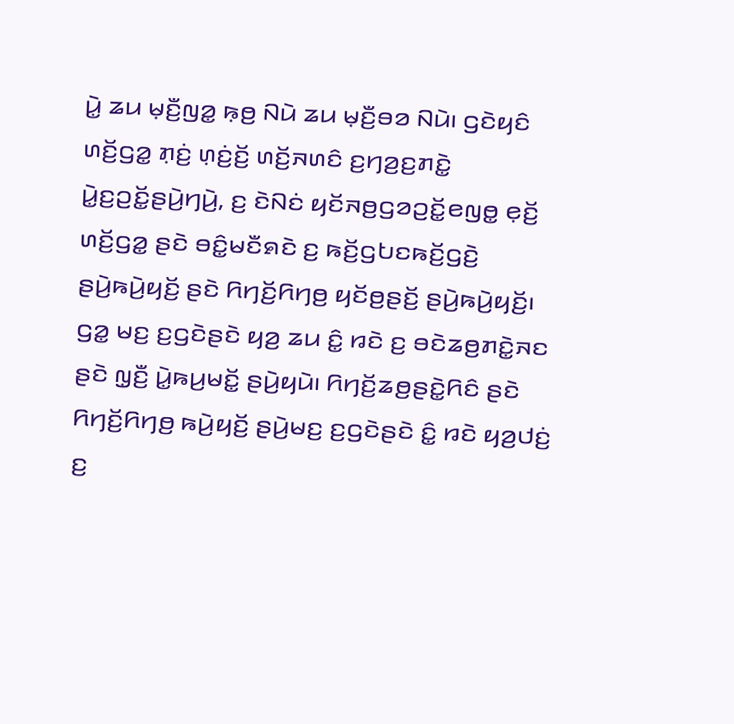ꤣꤧ꤭ ꤘꤣ ꤗ꤫ꤢꤪ꤬ꤜꤤ꤭ ꤒ꤫ꤥ꤬ ꤡꤣꤧ ꤘꤣ ꤗ꤫ꤢꤪ꤬ꤋꤤ ꤡꤣꤧ꤯ ꤞꤢꤧꤟꤢꤨ ꤛꤢꤩ꤬ꤞꤤ꤭ ꤊ꤫ꤢꤦ꤬ ꤛ꤫ꤢꤦ꤬ꤢꤩ꤬ ꤛꤢꤩ꤬ꤏꤛꤢꤨ ꤢ꤬ꤚꤤ꤬ꤢ꤬ꤊꤢꤧ꤭ ꤣꤧ꤭ꤢ꤬ꤑꤢꤩ꤭ꤔꤣꤧ꤬ꤚꤣꤧ꤬, ꤢ꤬ ꤢꤧꤡꤢꤦ ꤟꤢꤩꤏꤥ꤬ꤞꤤꤑꤢꤩ꤭ꤕꤜꤥ꤭ ꤕ꤫ꤢꤩ꤬ ꤛꤢꤩ꤬ꤞꤤ꤭ ꤔꤢꤧ ꤋꤢꤨ꤭ꤗꤢꤪꤎꤢꤧ ꤢ꤬ ꤒꤢꤩ꤬ꤞꤝꤢꤒꤢꤩ꤬ꤞꤢꤧ꤬ ꤔꤣꤧ꤬ꤒꤣꤧ꤬ꤟꤢꤩ꤬ ꤔꤢꤧ ꤖꤚꤢꤩ꤬ꤖꤚꤥ꤬ ꤟꤢꤩꤥ꤬ꤔꤢꤩ꤬ ꤔꤣꤧ꤬ꤒꤣꤧ꤬ꤟꤢꤩ꤬꤯
ꤞꤤ꤭ ꤗꤢ꤬ ꤢ꤬ꤞꤢꤧꤔꤢꤧ ꤟꤤ꤬ ꤘꤣ ꤢꤨ꤭ ꤙꤢꤧ ꤢ꤬ ꤋꤢꤧꤘꤥ꤬ꤊꤢꤧ꤭ꤏꤢ ꤔꤢꤧ ꤜ꤫ꤢꤪ꤬ ꤣꤧ꤭ꤒꤣ꤬ꤗꤢꤩ꤭ ꤔꤣꤧ꤬ꤟꤣꤧ꤯ ꤖꤚꤢꤩ꤬ꤘꤥ꤬ꤔꤢꤧ꤭ꤖꤢꤨ ꤔꤢꤧ ꤖꤚꤢꤩ꤬ꤖꤚꤥ꤬ ꤒꤣꤧ꤬ꤟꤢꤩ꤬ ꤔꤣꤧ꤬ꤗꤢ꤬ ꤢ꤬ꤞꤢꤧꤔꤢꤧ ꤢꤨ꤭ ꤙꤢꤧ ꤟꤤ꤬ꤓꤢꤦ꤬ ꤢ꤬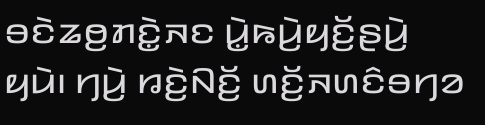ꤋꤢꤧꤘꤥ꤬ꤊꤢꤧ꤭ꤏꤢ ꤣꤧ꤭ꤒꤣꤧ꤬ꤟꤢꤩ꤬ꤔꤣꤧ꤬ ꤟꤣꤧ꤯ ꤚꤣꤧ꤬ ꤙꤢꤧ꤬ꤡꤢꤩ꤬ ꤛꤢꤩ꤬ꤏꤛꤢꤨꤋꤚꤤ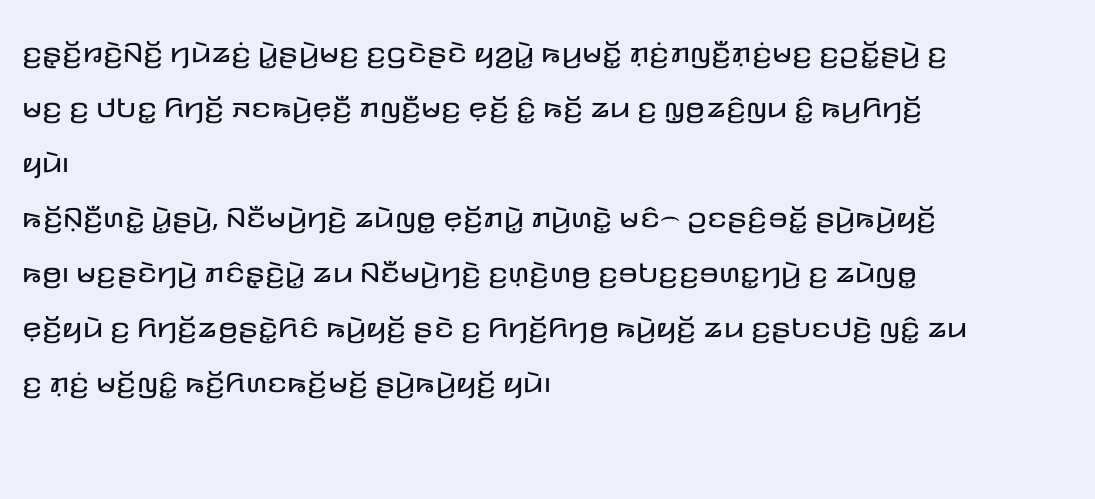ꤢ꤬ꤔ꤫ꤢꤩ꤬ꤙꤢꤧ꤬ꤡꤢꤩ꤬ ꤚꤣꤧꤘꤢꤦ꤬ ꤣꤧ꤭ꤔꤣꤧ꤬ꤗꤢ꤬ ꤢ꤬ꤞꤢꤧꤔꤢꤧ ꤟꤤ꤬ꤣꤧ꤭ ꤒꤣ꤬ꤗꤢꤩ꤭ ꤊ꤫ꤢꤦ꤬ꤊꤜꤢꤪ꤬ꤊ꤫ꤢꤦ꤬ꤗꤢ꤬ ꤢ꤬ꤑꤢꤩ꤭ꤔꤣꤧ꤬ ꤢ꤬ ꤗꤢ꤬ ꤢ꤬ ꤓꤝꤢ꤭ ꤖꤚꤢꤩ꤬ ꤏꤢꤒꤣꤧ꤬ꤕ꤫ꤢꤪ꤬ ꤊꤜꤢꤪ꤬ꤗꤢ꤬ ꤕ꤫ꤢꤩ꤬ ꤢꤨ꤭ ꤒꤢꤩ꤬ ꤘꤣ ꤢ꤬ ꤜ꤫ꤥ꤬ꤘꤢꤨ꤬ꤜꤣ ꤢꤨ꤭ ꤒꤣ꤬ꤖꤚꤢꤩ꤬ ꤟꤣꤧ꤯
ꤒꤢꤩ꤬ꤡ꤫ꤢꤪ꤬ꤛꤢꤧ꤭ ꤣꤧ꤭ꤔꤣꤧ꤬, ꤡꤢꤪꤗꤣꤧ꤬ꤚꤢꤧ꤬ ꤘꤣꤧꤜꤥ꤭ ꤕ꤫ꤢꤩ꤬ꤊꤣꤧ꤭ ꤊꤣꤧ꤬ꤛꤢꤧ꤭ ꤗꤢꤨ꤮ ꤑꤢꤔꤢꤨ꤬ꤋꤢꤩ꤭ ꤔꤣꤧ꤬ꤒꤣꤧ꤬ꤟꤢꤩ꤬ ꤒꤥ꤬꤯ ꤗꤢ꤬ꤔꤢꤧꤚꤣꤧ꤬ ꤊꤢꤨꤔ꤫ꤢꤧ꤬ꤣꤧ꤭ ꤘꤣ ꤡꤢꤪꤗꤣꤧ꤬ꤚꤢꤧ꤬ ꤢ꤬ꤛ꤫ꤢꤧ꤬ꤛꤥ꤬ ꤢ꤬ꤋꤝꤢ꤬ꤢ꤬ꤋꤛꤢ꤭ꤚꤣꤧ꤬ ꤢ꤬ ꤘꤣꤧꤜꤥ꤭ ꤕ꤫ꤢꤩ꤬ꤟꤣꤧ ꤢ꤬ ꤖꤚꤢꤩ꤬ꤘꤥ꤬ꤔꤢꤧ꤭ꤖꤢꤨ ꤒꤣꤧ꤬ꤟꤢꤩ꤬ ꤔꤢꤧ ꤢ꤬ ꤖꤚꤢꤩ꤬ꤖꤚꤥ꤬ ꤒꤣꤧ꤬ꤟꤢꤩ꤬ ꤘꤣ ꤢ꤬ꤔꤝꤢꤓꤢꤧ꤬ ꤜꤢꤨ꤭ ꤘꤣ ꤢ꤬ ꤊ꤫ꤢꤦ꤬ ꤗꤢꤩ꤬ꤜꤢꤨ꤭ ꤒꤢꤩ꤬ꤖꤛꤢꤒꤢꤩ꤬ꤗꤢꤩ꤬ ꤔꤣꤧ꤬ꤒꤣꤧ꤬ꤟꤢꤩ꤬ ꤟꤣꤧ꤯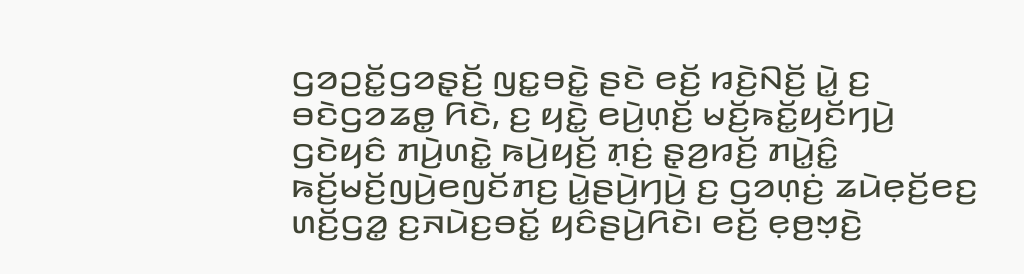ꤞꤤꤑꤢꤩ꤭ꤞꤤꤔ꤫ꤢꤩ꤬ ꤜꤢ꤭ꤋꤢꤧ꤭ ꤔꤢꤧ ꤕꤢꤩ꤬ ꤙꤢꤧ꤬ꤡꤢꤩ꤬ ꤣꤧ꤭ ꤢ꤬ ꤋꤢꤧꤞꤤꤘꤥ꤭ ꤖꤢꤧ, ꤢ꤬ ꤟꤢꤧ꤭ ꤕꤣꤧ꤬ꤛ꤫ꤢꤩ꤬ ꤗꤢꤩ꤬ꤒꤢꤩ꤭ꤟꤢꤩꤚꤣꤧ꤬ ꤞꤢꤧꤟꤢꤨ ꤊꤣꤧ꤬ꤛꤢꤧ꤭ ꤒꤣꤧ꤬ꤟꤢꤩ꤬ ꤊ꤫ꤢꤦ꤬ ꤔ꤫ꤤ꤬ꤙꤢꤩ꤬ ꤊꤣꤧ꤭ꤢꤨ꤭ ꤒꤢꤩ꤬ꤗꤢꤩ꤬ꤜꤣꤧ꤬ꤕꤜꤢꤩꤊꤢ꤬ ꤣꤧ꤭ꤔꤣꤧ꤬ꤚꤣꤧ꤬ ꤢ꤬ ꤞꤤꤛ꤫ꤢꤦ꤬ ꤘꤣꤧꤕ꤫ꤢꤩ꤬ꤕꤢ꤬ ꤛꤢꤩ꤬ꤞꤤ꤭ ꤢ꤬ꤏꤣꤧꤢ꤬ꤋꤢꤩ꤭ ꤟꤢꤨꤔꤣꤧ꤬ꤖꤢꤧ꤯ ꤕꤢꤩ꤬ ꤕ꤫ꤥ꤬ꤠ꤫ꤢꤧ꤬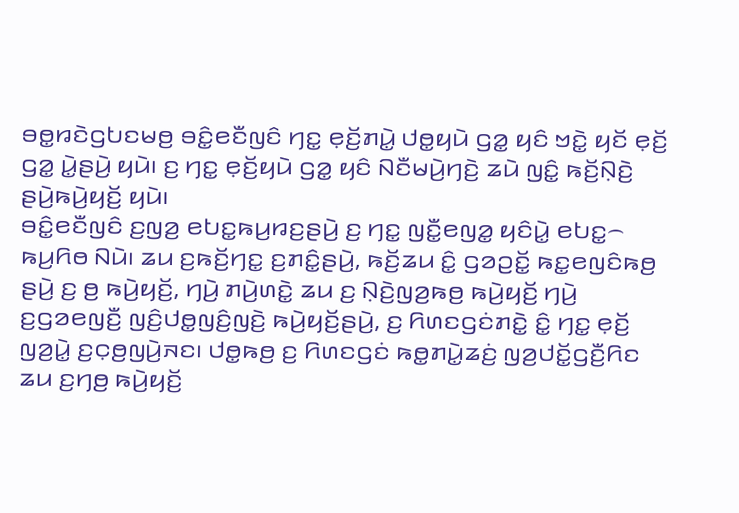ꤋꤥ꤭ꤙꤢꤧꤞꤝꤢꤗꤥ꤬ ꤋꤢꤨ꤭ꤕꤢꤪꤜꤢꤨ ꤚꤢ꤭ ꤕ꤫ꤢꤩ꤬ꤊꤣꤧ꤭ ꤓꤥ꤭ꤟꤣꤧ ꤞꤤ꤭ ꤟꤢꤨ ꤠꤢꤧ꤭ ꤟꤢꤩ ꤕ꤫ꤢꤩ꤬ ꤞꤤ꤭ ꤣꤧ꤭ꤔꤣꤧ꤬ ꤟꤣꤧ꤯ ꤢ꤬ ꤚꤢ꤭ ꤕ꤫ꤢꤩ꤬ꤟꤣꤧ ꤞꤤ꤭ ꤟꤢꤨ ꤡꤢꤪꤗꤣꤧ꤬ꤚꤢꤧ꤬ ꤘꤣꤧ ꤜꤢꤨ꤭ ꤒꤢꤩ꤬ꤡ꤫ꤢꤧ꤬ ꤔꤣꤧ꤬ꤒꤣꤧ꤬ꤟꤢꤩ꤬ ꤟꤣꤧ꤯
ꤋꤢꤨ꤭ꤕꤢꤪꤜꤢꤨ ꤢ꤬ꤜꤤ꤬ ꤕꤝꤢ꤭ꤒꤣ꤬ꤙꤢ꤬ꤔꤣꤧ꤬ ꤢ꤬ ꤚꤢ꤭ ꤜꤢꤪ꤭ꤕꤜꤤ꤭ ꤟꤢꤨꤣꤧ꤭ ꤕꤝꤢ꤭꤮ ꤒꤣ꤬ꤖꤥ ꤡꤣꤧ꤯ ꤘꤣ ꤢ꤬ꤒꤢꤩ꤬ꤚꤢ꤭ ꤢ꤬ꤊꤢꤨ꤭ꤔꤣꤧ꤬, ꤒꤢꤩ꤬ꤘꤣ ꤢꤨ꤭ ꤞꤤꤑꤢꤩ꤭ ꤒꤢ꤭ꤕꤜꤢꤨꤒꤥ꤬ ꤔꤣꤧ꤬ ꤢ꤬ ꤥ꤬ ꤒꤣꤧ꤬ꤟꤢꤩ꤬, ꤚꤣꤧ꤬ ꤊꤣꤧ꤬ꤛꤢꤧ꤭ ꤘꤣ ꤢ꤬ ꤡ꤫ꤢꤧ꤬ꤜꤤ꤬ꤒꤥ꤬ ꤒꤣꤧ꤬ꤟꤢꤩ꤬ ꤚꤣꤧ꤬ ꤢ꤬ꤞꤤꤕꤜꤢꤪ꤬ ꤜꤢꤨ꤬ꤓꤥ꤭ꤜꤢꤨ꤬ꤜꤢꤧ꤬ ꤒꤣꤧ꤬ꤟꤢꤩ꤬ꤔꤣꤧ꤬, ꤢ꤬ ꤖꤛꤢꤞꤢꤦꤊꤢꤧ꤭ ꤢꤨ꤭ ꤚꤢ꤭ ꤕ꤫ꤢꤩ꤬ ꤜꤤ꤬ꤣꤧ꤭ ꤢ꤬ꤍ꤫ꤥ꤬ꤜꤣꤧ꤬ꤏꤢ꤯ ꤓꤥ꤭ꤒꤥ꤬ ꤢ꤬ ꤖꤛꤢꤞꤢꤦ ꤒꤥ꤭ꤊꤣꤧ꤭ꤘꤢꤦ꤬ ꤜꤤ꤬ꤓꤢꤩ꤭ꤞꤢꤪ꤬ꤖꤢ ꤘꤣ ꤢ꤬ꤚꤥ꤬ ꤒꤣꤧ꤬ꤟꤢꤩ꤬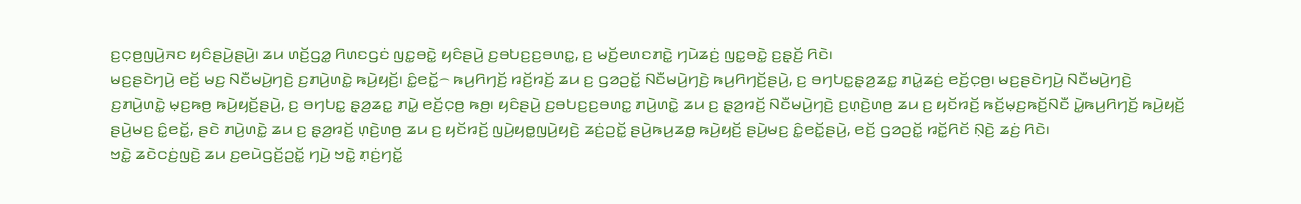ꤢ꤬ꤍ꤫ꤥ꤬ꤜꤣꤧ꤬ꤏꤢ ꤟꤢꤨꤔꤣꤧ꤬ꤔꤣꤧ꤬꤯ ꤘꤣ ꤛꤢꤩ꤬ꤞꤤ꤭ ꤖꤛꤢꤞꤢꤦ ꤜꤢ꤭ꤋꤢꤧ꤭ ꤟꤢꤨꤔꤣꤧ꤬ ꤢ꤬ꤋꤝꤢ꤬ꤢ꤬ꤋꤛꤢ꤭, ꤢ꤬ ꤗꤢꤩ꤬ꤕꤛꤢꤊꤢꤧ꤭ ꤚꤣꤧꤘꤢꤦ꤬ ꤜꤢ꤭ꤋꤢꤧ꤭ ꤢ꤬ꤔ꤫ꤢꤩ꤬ ꤖꤢꤧ꤯
ꤗꤢ꤬ꤔꤢꤧꤚꤣꤧ꤬ ꤕꤢꤩ꤬ ꤗꤢ꤬ ꤡꤢꤪꤗꤣꤧ꤬ꤚꤢꤧ꤬ ꤢ꤬ꤊꤣꤧ꤬ꤛꤢꤧ꤭ ꤒꤣꤧ꤬ꤟꤢꤩ꤬꤯ ꤢꤨ꤭ꤕꤢꤩ꤭꤮ ꤒꤣ꤬ꤖꤚꤢꤩ꤬ ꤙꤢꤩ꤬ꤙꤢꤩ꤬ ꤘꤣ ꤢ꤬ ꤞꤤꤑꤢꤩ꤭ ꤡꤢꤪꤗꤣꤧ꤬ꤚꤢꤧ꤬ ꤒꤣ꤬ꤖꤚꤢꤩ꤬ꤔꤣꤧ꤬, ꤢ꤬ ꤋꤚꤝꤢ꤭ꤔ꤫ꤤ꤬ꤘꤢ꤭ ꤊꤣꤧ꤭ꤘꤢꤦ꤬ ꤕꤢꤩ꤬ꤍ꤫ꤥ꤬꤯ ꤗꤢ꤬ꤔꤢꤧꤚꤣꤧ꤬ ꤡꤢꤪꤗꤣꤧ꤬ꤚꤢꤧ꤬ ꤢ꤬ꤊꤣꤧ꤬ꤛꤢꤧ꤭ ꤗ꤫ꤢ꤬ꤒꤥ꤬ ꤒꤣꤧ꤬ꤟꤢꤩ꤬ꤔꤣꤧ꤬, ꤢ꤬ ꤋꤚꤝꤢ꤭ ꤔ꤫ꤤ꤬ꤘꤢ꤭ ꤊꤣꤧ꤭ ꤕꤢꤩ꤬ꤍ꤫ꤥ꤬ ꤒꤥ꤬꤯ ꤟꤢꤨꤔꤣꤧ꤬ ꤢ꤬ꤋꤝꤢ꤬ꤢ꤬ꤋꤛꤢ꤭ ꤊꤣꤧ꤬ꤛꤢꤧ꤭ ꤘꤣ ꤢ꤬ ꤔ꤫ꤤ꤬ꤙꤢꤩ꤬ ꤡꤢꤪꤗꤣꤧ꤬ꤚꤢꤧ꤬ ꤢ꤬ꤛ꤫ꤢꤧ꤬ꤛꤥ꤬ ꤘꤣ ꤢ꤬ ꤟꤢꤩꤙꤢꤩ꤬ ꤒꤢꤩ꤬ꤗ꤫ꤢ꤬ꤒꤢꤩ꤬ꤡꤢꤪ ꤣꤧ꤭ꤒꤣ꤬ꤖꤚꤢꤩ꤬ ꤒꤣꤧ꤬ꤟꤢꤩ꤬ ꤔꤣꤧ꤬ꤗꤢ꤬ ꤢꤨ꤭ꤕꤢꤩ꤭, ꤔꤢꤧ ꤊꤣꤧ꤬ꤛꤢꤧ꤭ ꤘꤣ ꤢ꤬ ꤔ꤫ꤤ꤬ꤙꤢꤩ꤬ ꤛ꤫ꤢꤧ꤬ꤛꤥ꤬ ꤘꤣ ꤢ꤬ ꤟꤢꤩꤙꤢꤩ꤬ ꤜꤣꤧ꤬ꤟꤥ꤭ꤜꤣꤧ꤬ꤟꤢꤧ꤬ ꤘꤢꤦ꤬ꤑꤢꤩ꤭ ꤔꤣꤧ꤬ꤒꤣ꤬ꤘꤥ꤭ ꤒꤣꤧ꤬ꤟꤢꤩ꤬ ꤔꤣꤧ꤬ꤗꤢ꤬ ꤢꤨ꤭ꤕꤢꤩ꤭ꤔꤣꤧ꤬, ꤕꤢꤩ꤬ ꤞꤤꤑꤢꤩ꤭ ꤙꤢꤩ꤭ꤖꤢꤩ ꤡ꤫ꤢꤧ꤬ ꤘꤢꤦ꤬ ꤖꤢꤧ꤯
ꤠꤢꤧ꤭ ꤘꤢꤧꤍꤢꤦ꤬ꤜꤢꤧ꤬ ꤘꤣ ꤢ꤬ꤕꤣꤧꤞꤢꤩ꤬ꤑꤢꤩ꤭ ꤚꤣꤧ꤬ ꤠꤢꤧ꤭ ꤊ꤫ꤢꤦ꤬ꤚꤢꤩ꤭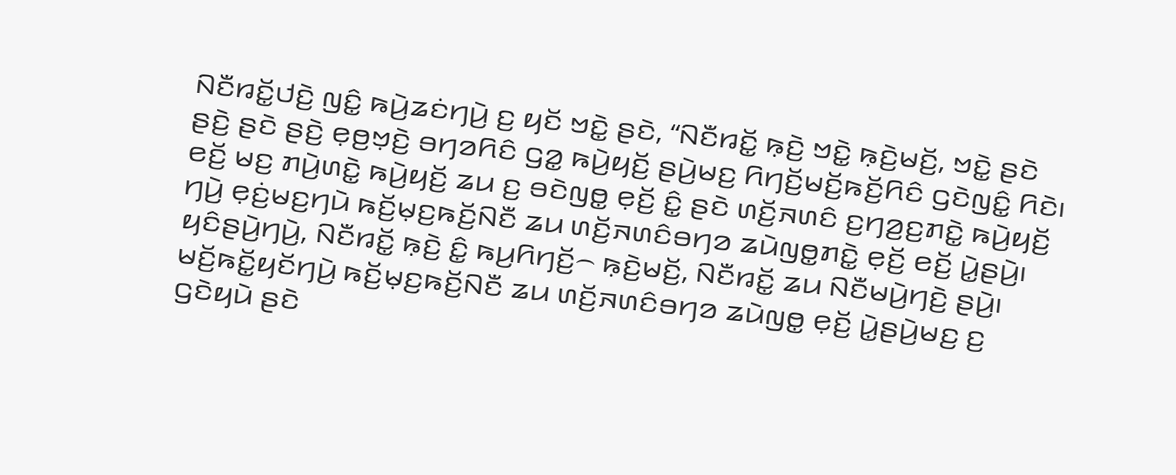ꤡꤢꤪꤙꤢꤩ꤭ꤓꤢꤧ꤬ ꤜꤢꤨ꤭ ꤒꤣꤧ꤬ꤘꤢꤦꤚꤣꤧ꤬ ꤢ꤬ ꤟꤢꤩ ꤠꤢꤧ꤭ ꤔꤢꤧ, “ꤡꤢꤪꤙꤢꤩ꤭ ꤒ꤫ꤢꤧ꤬ ꤠꤢꤧ꤭ ꤒ꤫ꤢꤧ꤬ꤗꤢꤩ꤬, ꤠꤢꤧ꤭ ꤔꤢꤧ ꤔꤢꤧ꤬ ꤔꤢꤧ ꤔꤢꤧ꤬ ꤕ꤫ꤥ꤬ꤠ꤫ꤢꤧ꤬ ꤋꤚꤤꤖꤢꤨ ꤞꤤ꤭ ꤒꤣꤧ꤬ꤟꤢꤩ꤬ ꤔꤣꤧ꤬ꤗꤢ꤬ ꤖꤚꤢꤩ꤬ꤗꤢꤩ꤬ꤒꤢꤩ꤬ꤖꤢꤨ ꤞꤢꤧꤜꤢꤨ꤭ ꤖꤢꤧ꤯ ꤕꤢꤩ꤬ ꤗꤢ꤬ ꤊꤣꤧ꤬ꤛꤢꤧ꤭ ꤒꤣꤧ꤬ꤟꤢꤩ꤬ ꤘꤣ ꤢ꤬ ꤋꤢꤧꤜꤥ꤭ ꤕ꤫ꤢꤩ꤬ ꤢꤨ꤭ ꤔꤢꤧ ꤛꤢꤩ꤬ꤏꤛꤢꤨ ꤢ꤬ꤚꤤ꤬ꤢ꤬ꤊꤢꤧ꤭ ꤒꤣꤧ꤬ꤟꤢꤩ꤬ ꤚꤣꤧ꤬ ꤕ꤫ꤢꤦ꤬ꤗꤢ꤬ꤚꤣꤧ ꤒꤢꤩ꤬ꤗ꤫ꤢ꤬ꤒꤢꤩ꤬ꤡꤢꤪ ꤘꤣ ꤛꤢꤩ꤬ꤏꤛꤢꤨꤋꤚꤤ ꤘꤣꤧꤜꤥ꤭ꤊꤢꤧ꤭ ꤕ꤫ꤢꤩ꤬ ꤕꤢꤩ꤬ ꤣꤧ꤭ꤔꤣꤧ꤬꤯ ꤟꤢꤨꤔꤣꤧ꤬ꤚꤣꤧ꤬, ꤡꤢꤪꤙꤢꤩ꤭ ꤒ꤫ꤢꤧ꤬ ꤢꤨ꤭ ꤒꤣ꤬ꤖꤚꤢꤩ꤬꤮ ꤒ꤫ꤢꤧ꤬ꤗꤢꤩ꤬, ꤡꤢꤪꤙꤢꤩ꤭ ꤘꤣ ꤡꤢꤪꤗꤣꤧ꤬ꤚꤢꤧ꤬ ꤔꤣꤧ꤬꤯ ꤗꤢꤩ꤬ꤒꤢꤩ꤭ꤟꤢꤩꤚꤣꤧ꤬ ꤒꤢꤩ꤬ꤗ꤫ꤢ꤬ꤒꤢꤩ꤬ꤡꤢꤪ ꤘꤣ ꤛꤢꤩ꤬ꤏꤛꤢꤨꤋꤚꤤ ꤘꤣꤧꤜꤥ꤭ ꤕ꤫ꤢꤩ꤬ ꤣꤧ꤭ꤔꤣꤧ꤬ꤗꤢ꤬ ꤢ꤬ ꤞꤢꤧꤟꤣꤧ ꤔꤢꤧ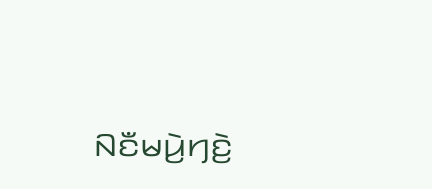ꤡꤢꤪꤗꤣꤧ꤬ꤚꤢꤧ꤬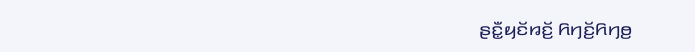ꤔꤢꤪ꤭ꤟꤢꤩꤙꤢꤩ꤬ ꤖꤚꤢꤩ꤬ꤖꤚꤥ꤬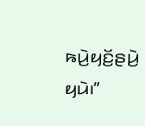ꤒꤣꤧ꤬ꤟꤢꤩ꤬ꤔꤣꤧ꤬ ꤟꤣꤧ꤯”